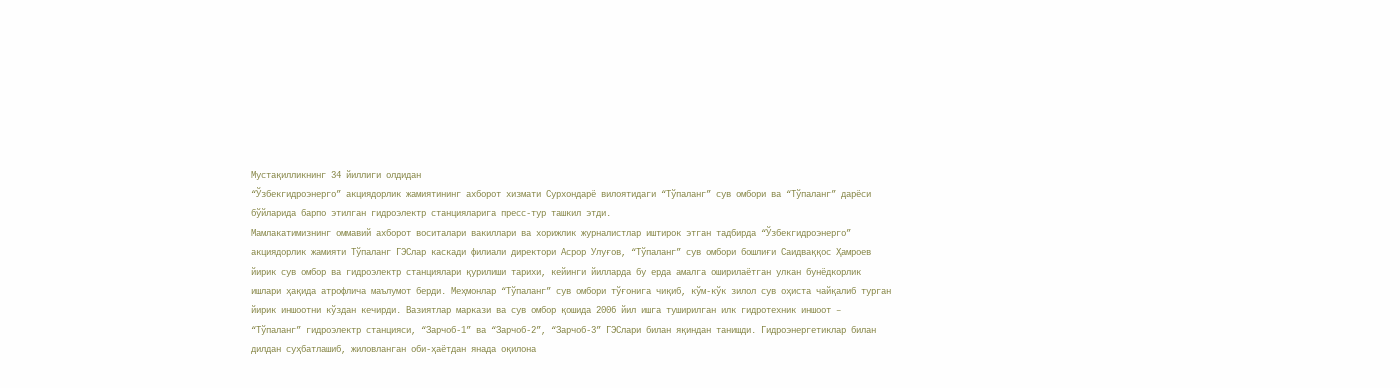Мустақилликнинг 34 йиллиги олдидан
“Ўзбекгидроэнерго” акциядорлик жамиятининг ахборот хизмати Сурхондарё вилоятидаги “Тўпаланг” сув омбори ва “Тўпаланг” дарёси бўйларида барпо этилган гидроэлектр станцияларига пресс-тур ташкил этди.
Мамлакатимизнинг оммавий ахборот воситалари вакиллари ва хорижлик журналистлар иштирок этган тадбирда “Ўзбекгидроэнерго” акциядорлик жамияти Тўпаланг ГЭСлар каскади филиали директори Асрор Улуғов, “Тўпаланг” сув омбори бошлиғи Саидваққос Ҳамроев йирик сув омбор ва гидроэлектр станциялари қурилиши тарихи, кейинги йилларда бу ерда амалга оширилаётган улкан бунёдкорлик ишлари ҳақида атрофлича маълумот берди. Меҳмонлар “Тўпаланг” сув омбори тўғонига чиқиб, кўм-кўк зилол сув оҳиста чайқалиб турган йирик иншоотни кўздан кечирди. Вазиятлар маркази ва сув омбор қошида 2006 йил ишга туширилган илк гидротехник иншоот – “Тўпаланг” гидроэлектр станцияси, “Зарчоб-1” ва “Зарчоб-2”, “Зарчоб-3” ГЭСлари билан яқиндан танишди. Гидроэнергетиклар билан дилдан суҳбатлашиб, жиловланган оби-ҳаётдан янада оқилона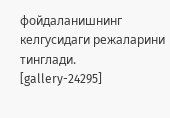фойдаланишнинг келгусидаги режаларини тинглади.
[gallery-24295]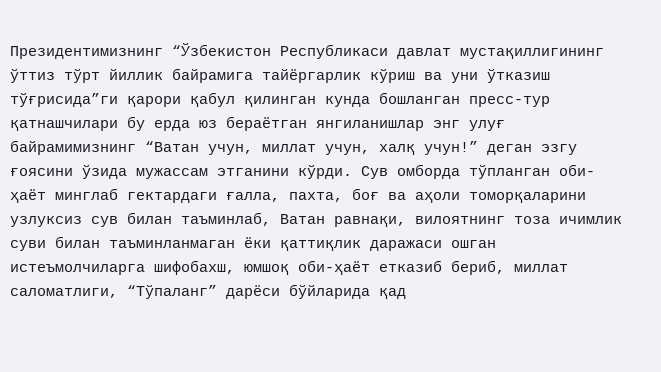Президентимизнинг “Ўзбекистон Республикаси давлат мустақиллигининг ўттиз тўрт йиллик байрамига тайёргарлик кўриш ва уни ўтказиш тўғрисида”ги қарори қабул қилинган кунда бошланган пресс-тур қатнашчилари бу ерда юз бераётган янгиланишлар энг улуғ байрамимизнинг “Ватан учун, миллат учун, халқ учун!” деган эзгу ғоясини ўзида мужассам этганини кўрди. Сув омборда тўпланган оби-ҳаёт минглаб гектардаги ғалла, пахта, боғ ва аҳоли томорқаларини узлуксиз сув билан таъминлаб, Ватан равнақи, вилоятнинг тоза ичимлик суви билан таъминланмаган ёки қаттиқлик даражаси ошган истеъмолчиларга шифобахш, юмшоқ оби-ҳаёт етказиб бериб, миллат саломатлиги, “Тўпаланг” дарёси бўйларида қад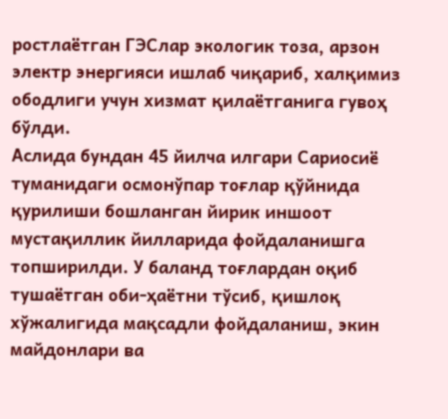ростлаётган ГЭСлар экологик тоза, арзон электр энергияси ишлаб чиқариб, халқимиз ободлиги учун хизмат қилаётганига гувоҳ бўлди.
Аслида бундан 45 йилча илгари Сариосиё туманидаги осмонўпар тоғлар қўйнида қурилиши бошланган йирик иншоот мустақиллик йилларида фойдаланишга топширилди. У баланд тоғлардан оқиб тушаётган оби-ҳаётни тўсиб, қишлоқ хўжалигида мақсадли фойдаланиш, экин майдонлари ва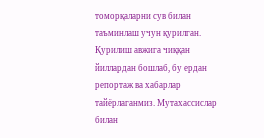томорқаларни сув билан таъминлаш учун қурилган. Қурилиш авжига чиққан йиллардан бошлаб, бу ердан репортаж ва хабарлар тайёрлаганмиз. Мутахассислар билан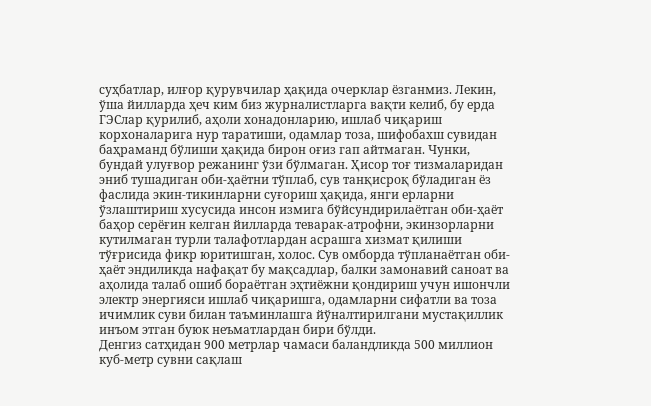суҳбатлар, илғор қурувчилар ҳақида очерклар ёзганмиз. Лекин, ўша йилларда ҳеч ким биз журналистларга вақти келиб, бу ерда ГЭСлар қурилиб, аҳоли хонадонларию, ишлаб чиқариш корхоналарига нур таратиши, одамлар тоза, шифобахш сувидан баҳраманд бўлиши ҳақида бирон оғиз гап айтмаган. Чунки, бундай улуғвор режанинг ўзи бўлмаган. Ҳисор тоғ тизмаларидан эниб тушадиган оби-ҳаётни тўплаб, сув танқисроқ бўладиган ёз фаслида экин-тикинларни суғориш ҳақида, янги ерларни ўзлаштириш хусусида инсон измига бўйсундирилаётган оби-ҳаёт баҳор серёғин келган йилларда теварак-атрофни, экинзорларни кутилмаган турли талафотлардан асрашга хизмат қилиши тўғрисида фикр юритишган, холос. Сув омборда тўпланаётган оби-ҳаёт эндиликда нафақат бу мақсадлар, балки замонавий саноат ва аҳолида талаб ошиб бораётган эҳтиёжни қондириш учун ишончли электр энергияси ишлаб чиқаришга, одамларни сифатли ва тоза ичимлик суви билан таъминлашга йўналтирилгани мустақиллик инъом этган буюк неъматлардан бири бўлди.
Денгиз сатҳидан 900 метрлар чамаси баландликда 500 миллион куб-метр сувни сақлаш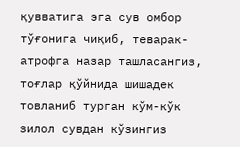қувватига эга сув омбор тўғонига чиқиб, теварак-атрофга назар ташласангиз, тоғлар қўйнида шишадек товланиб турган кўм-кўк зилол сувдан кўзингиз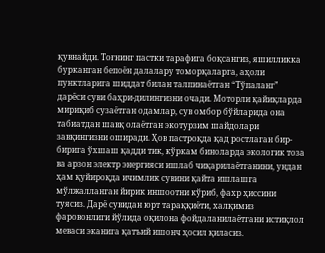қувнайди. Тоғнинг пастки тарафига боқсангиз, яшилликка бурканган бепоён далалару томорқаларга, аҳоли пунктларига шиддат билан талпинаётган “Тўпаланг” дарёси суви баҳри-дилингизни очади. Моторли қайиқларда мириқиб сузаётган одамлар, сув омбор бўйларида она табиатдан шавқ олаётган экотурзим шайдолари завқингизни оширади. Ҳов пастроқда қад ростлаган бир-бирига ўхшаш қадди тик, кўркам биноларда экологик тоза ва арзон электр энергияси ишлаб чиқарилаётганини, ундан ҳам қуйироқда ичимлик сувини қайта ишлашга мўлжалланган йирик иншоотни кўриб, фахр ҳиссини туясиз. Дарё сувидан юрт тараққиёти, халқимиз фаровонлиги йўлида оқилона фойдаланилаётгани истиқлол меваси эканига қатъий ишонч ҳосил қиласиз.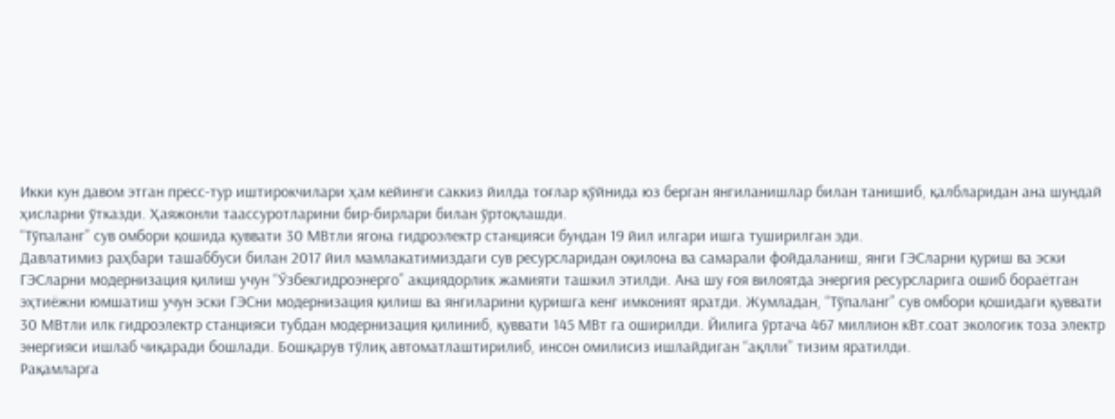Икки кун давом этган пресс-тур иштирокчилари ҳам кейинги саккиз йилда тоғлар қўйнида юз берган янгиланишлар билан танишиб, қалбларидан ана шундай ҳисларни ўтказди. Ҳаяжонли таассуротларини бир-бирлари билан ўртоқлашди.
“Тўпаланг” сув омбори қошида қуввати 30 МВтли ягона гидроэлектр станцияси бундан 19 йил илгари ишга туширилган эди.
Давлатимиз раҳбари ташаббуси билан 2017 йил мамлакатимиздаги сув ресурсларидан оқилона ва самарали фойдаланиш, янги ГЭСларни қуриш ва эски ГЭСларни модернизация қилиш учун “Ўзбекгидроэнерго” акциядорлик жамияти ташкил этилди. Ана шу ғоя вилоятда энергия ресурсларига ошиб бораётган эҳтиёжни юмшатиш учун эски ГЭСни модернизация қилиш ва янгиларини қуришга кенг имконият яратди. Жумладан, “Тўпаланг” сув омбори қошидаги қуввати 30 МВтли илк гидроэлектр станцияси тубдан модернизация қилиниб, қуввати 145 МВт га оширилди. Йилига ўртача 467 миллион кВт.соат экологик тоза электр энергияси ишлаб чиқаради бошлади. Бошқарув тўлиқ автоматлаштирилиб, инсон омилисиз ишлайдиган “ақлли” тизим яратилди.
Рақамларга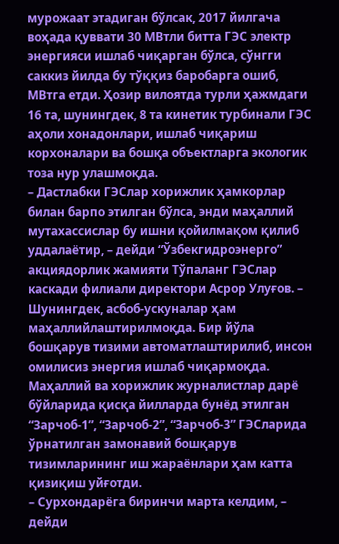мурожаат этадиган бўлсак, 2017 йилгача воҳада қуввати 30 МВтли битта ГЭС электр энергияси ишлаб чиқарган бўлса, сўнгги саккиз йилда бу тўққиз баробарга ошиб, МВтга етди. Ҳозир вилоятда турли ҳажмдаги 16 та, шунингдек, 8 та кинетик турбинали ГЭС аҳоли хонадонлари, ишлаб чиқариш корхоналари ва бошқа объектларга экологик тоза нур улашмоқда.
– Дастлабки ГЭСлар хорижлик ҳамкорлар билан барпо этилган бўлса, энди маҳаллий мутахассислар бу ишни қойилмақом қилиб уддалаётир, – дейди “Ўзбекгидроэнерго” акциядорлик жамияти Тўпаланг ГЭСлар каскади филиали директори Асрор Улуғов. – Шунингдек, асбоб-ускуналар ҳам маҳаллийлаштирилмоқда. Бир йўла бошқарув тизими автоматлаштирилиб, инсон омилисиз энергия ишлаб чиқармоқда.
Маҳаллий ва хорижлик журналистлар дарё бўйларида қисқа йилларда бунёд этилган “Зарчоб-1”, “Зарчоб-2”, “Зарчоб-3” ГЭСларида ўрнатилган замонавий бошқарув тизимларининг иш жараёнлари ҳам катта қизиқиш уйғотди.
– Сурхондарёга биринчи марта келдим, – дейди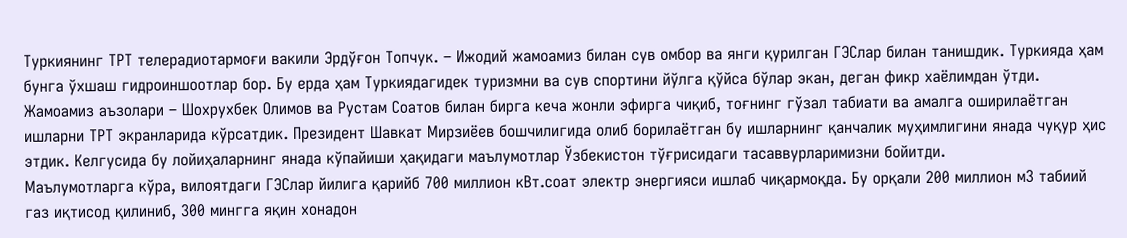Туркиянинг ТРТ телерадиотармоғи вакили Эрдўғон Топчук. – Ижодий жамоамиз билан сув омбор ва янги қурилган ГЭСлар билан танишдик. Туркияда ҳам бунга ўхшаш гидроиншоотлар бор. Бу ерда ҳам Туркиядагидек туризмни ва сув спортини йўлга қўйса бўлар экан, деган фикр хаёлимдан ўтди. Жамоамиз аъзолари – Шохрухбек Олимов ва Рустам Соатов билан бирга кеча жонли эфирга чиқиб, тоғнинг гўзал табиати ва амалга оширилаётган ишларни ТРТ экранларида кўрсатдик. Президент Шавкат Мирзиёев бошчилигида олиб борилаётган бу ишларнинг қанчалик муҳимлигини янада чуқур ҳис этдик. Келгусида бу лойиҳаларнинг янада кўпайиши ҳақидаги маълумотлар Ўзбекистон тўғрисидаги тасаввурларимизни бойитди.
Маълумотларга кўра, вилоятдаги ГЭСлар йилига қарийб 700 миллион кВт.соат электр энергияси ишлаб чиқармоқда. Бу орқали 200 миллион м3 табиий газ иқтисод қилиниб, 300 мингга яқин хонадон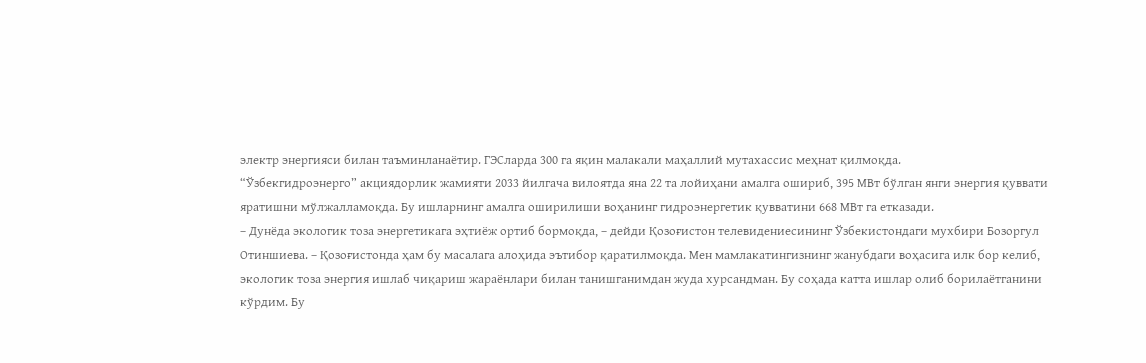электр энергияси билан таъминланаётир. ГЭСларда 300 га яқин малакали маҳаллий мутахассис меҳнат қилмоқда.
“Ўзбекгидроэнерго” акциядорлик жамияти 2033 йилгача вилоятда яна 22 та лойиҳани амалга ошириб, 395 МВт бўлган янги энергия қуввати яратишни мўлжалламоқда. Бу ишларнинг амалга оширилиши воҳанинг гидроэнергетик қувватини 668 МВт га етказади.
– Дунёда экологик тоза энергетикага эҳтиёж ортиб бормоқда, – дейди Қозоғистон телевидениесининг Ўзбекистондаги мухбири Бозоргул Отиншиева. – Қозоғистонда ҳам бу масалага алоҳида эътибор қаратилмоқда. Мен мамлакатингизнинг жанубдаги воҳасига илк бор келиб, экологик тоза энергия ишлаб чиқариш жараёнлари билан танишганимдан жуда хурсандман. Бу соҳада катта ишлар олиб борилаётганини кўрдим. Бу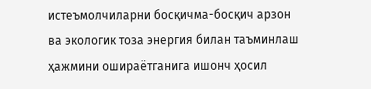истеъмолчиларни босқичма-босқич арзон ва экологик тоза энергия билан таъминлаш ҳажмини ошираётганига ишонч ҳосил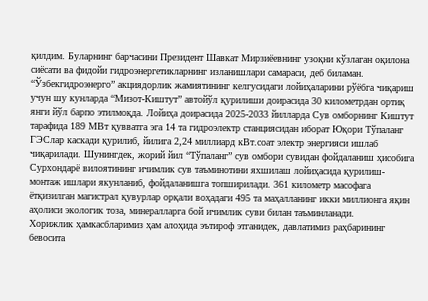қилдим. Буларнинг барчасини Президент Шавкат Мирзиёевнинг узоқни кўзлаган оқилона сиёсати ва фидойи гидроэнергетикларнинг изланишлари самараси, деб биламан.
“Ўзбекгидроэнерго” акциядорлик жамиятининг келгусидаги лойиҳаларини рўёбга чиқариш учун шу кунларда “Мизот-Киштут” автойўл қурилиши доирасида 30 километрдан ортиқ янги йўл барпо этилмоқда. Лойиҳа доирасида 2025-2033 йилларда Сув омборнинг Киштут тарафида 189 МВт қувватга эга 14 та гидроэлектр станциясидан иборат Юқори Тўпаланг ГЭСлар каскади қурилиб, йилига 2,24 миллиард кВт.соат электр энергияси ишлаб чиқарилади. Шунингдек, жорий йил “Тўпаланг” сув омбори сувидан фойдаланиш ҳисобига Сурхондарё вилоятининг ичимлик сув таъминотини яхшилаш лойиҳасида қурилиш-монтаж ишлари якунланиб, фойдаланишга топширилади. 361 километр масофага ётқизилган магистрал қувурлар орқали воҳадаги 495 та маҳалланинг икки миллионга яқин аҳолиси экологик тоза, минералларга бой ичимлик суви билан таъминланади.
Хорижлик ҳамкасбларимиз ҳам алоҳида эътироф этганидек, давлатимиз раҳбарининг бевосита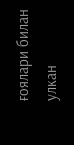ғоялари билан улкан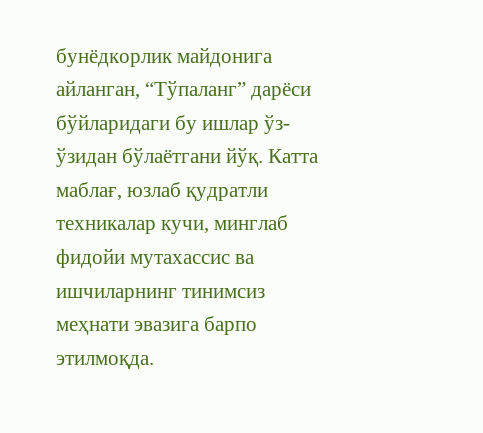бунёдкорлик майдонига айланган, “Тўпаланг” дарёси бўйларидаги бу ишлар ўз-ўзидан бўлаётгани йўқ. Катта маблағ, юзлаб қудратли техникалар кучи, минглаб фидойи мутахассис ва ишчиларнинг тинимсиз меҳнати эвазига барпо этилмоқда.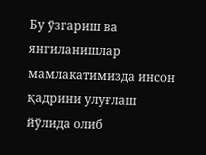Бу ўзгариш ва янгиланишлар мамлакатимизда инсон қадрини улуғлаш йўлида олиб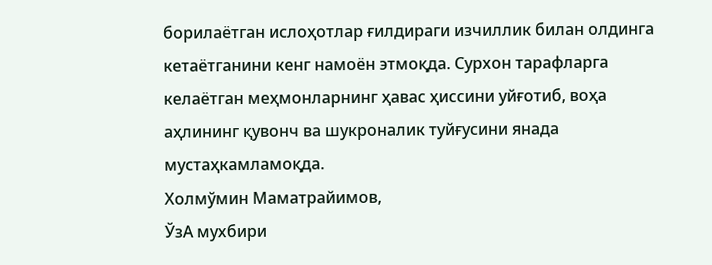борилаётган ислоҳотлар ғилдираги изчиллик билан олдинга кетаётганини кенг намоён этмоқда. Сурхон тарафларга келаётган меҳмонларнинг ҳавас ҳиссини уйғотиб, воҳа аҳлининг қувонч ва шукроналик туйғусини янада мустаҳкамламоқда.
Холмўмин Маматрайимов,
ЎзА мухбири